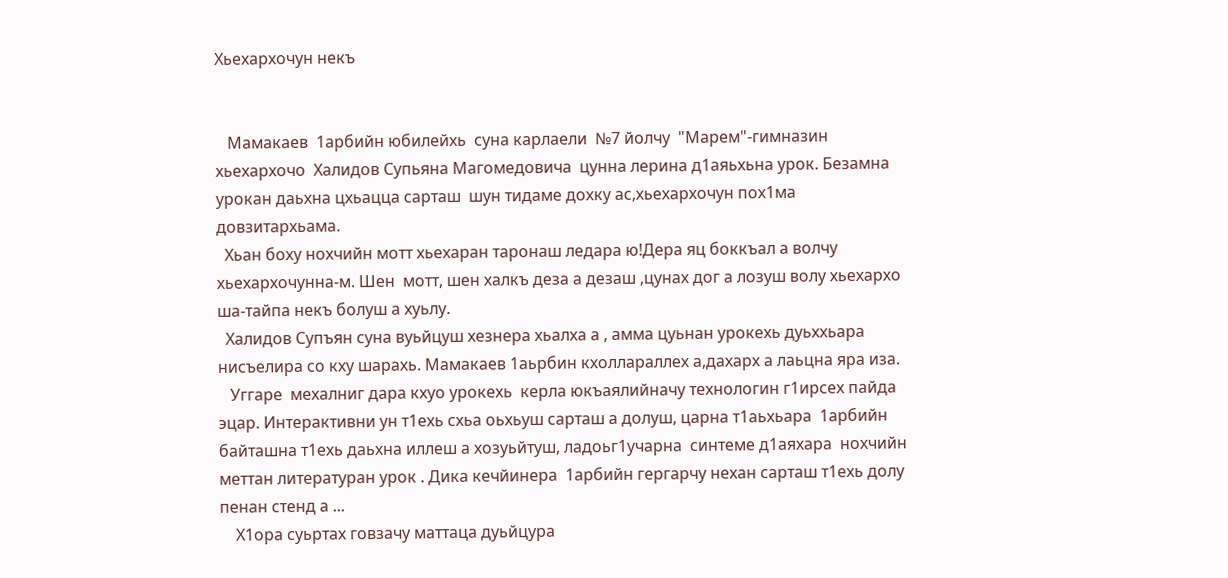Хьехархочун некъ


   Мамакаев  1арбийн юбилейхь  суна карлаели  №7 йолчу  "Марем"-гимназин хьехархочо  Халидов Супьяна Магомедовича  цунна лерина д1аяьхьна урок. Безамна  урокан даьхна цхьацца сарташ  шун тидаме дохку ас,хьехархочун пох1ма  довзитархьама.
  Хьан боху нохчийн мотт хьехаран таронаш ледара ю!Дера яц боккъал а волчу хьехархочунна-м. Шен  мотт, шен халкъ деза а дезаш ,цунах дог а лозуш волу хьехархо ша-тайпа некъ болуш а хуьлу.
  Халидов Супъян суна вуьйцуш хезнера хьалха а , амма цуьнан урокехь дуьххьара нисъелира со кху шарахь. Мамакаев 1аьрбин кхоллараллех а,дахарх а лаьцна яра иза.
   Уггаре  мехалниг дара кхуо урокехь  керла юкъаялийначу технологин г1ирсех пайда эцар. Интерактивни ун т1ехь схьа оьхьуш сарташ а долуш, царна т1аьхьара  1арбийн байташна т1ехь даьхна иллеш а хозуьйтуш, ладоьг1учарна  синтеме д1аяхара  нохчийн меттан литературан урок . Дика кечйинера  1арбийн гергарчу нехан сарташ т1ехь долу  пенан стенд а ...
    Х1ора суьртах говзачу маттаца дуьйцура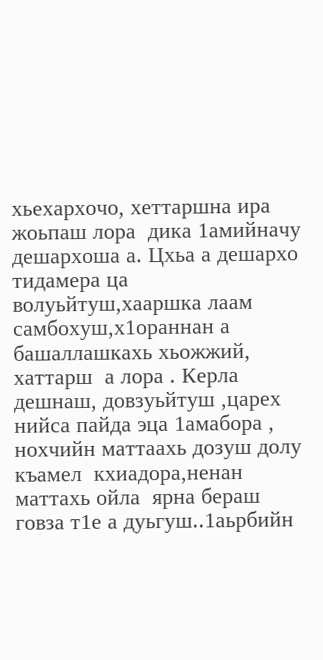хьехархочо, хеттаршна ира жоьпаш лора  дика 1амийначу дешархоша а. Цхьа а дешархо тидамера ца волуьйтуш,хааршка лаам самбохуш,х1ораннан а башаллашкахь хьожжий, хаттарш  а лора . Керла дешнаш, довзуьйтуш ,царех нийса пайда эца 1амабора , нохчийн маттаахь дозуш долу къамел  кхиадора,ненан маттахь ойла  ярна бераш говза т1е а дуьгуш..1аьрбийн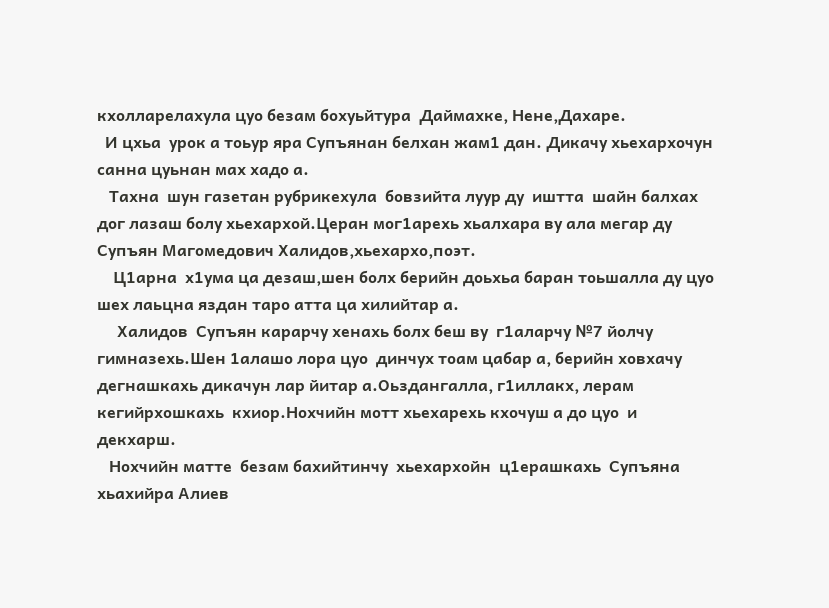кхолларелахула цуо безам бохуьйтура  Даймахке, Нене,Дахаре.
  И цхьа  урок а тоьур яра Супъянан белхан жам1 дан. Дикачу хьехархочун санна цуьнан мах хадо а.
   Тахна  шун газетан рубрикехула  бовзийта луур ду  иштта  шайн балхах дог лазаш болу хьехархой.Церан мог1арехь хьалхара ву ала мегар ду  Супъян Магомедович Халидов,хьехархо,поэт.
    Ц1арна  х1ума ца дезаш,шен болх берийн доьхьа баран тоьшалла ду цуо шех лаьцна яздан таро атта ца хилийтар а.
     Халидов  Супъян карарчу хенахь болх беш ву  г1аларчу №7 йолчу гимназехь.Шен 1алашо лора цуо  динчух тоам цабар а, берийн ховхачу дегнашкахь дикачун лар йитар а.Оьздангалла, г1иллакх, лерам  кегийрхошкахь  кхиор.Нохчийн мотт хьехарехь кхочуш а до цуо  и декхарш.
   Нохчийн матте  безам бахийтинчу  хьехархойн  ц1ерашкахь  Супъяна хьахийра Алиев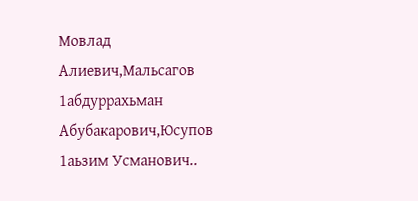Мовлад  Алиевич,Мальсагов 1абдуррахьман Абубакарович,Юсупов 1аьзим Усманович..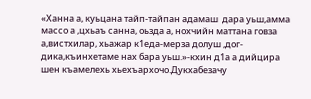«Ханна а, куьцана тайп-тайпан адамаш  дара уьш,амма  массо а ,цхьаъ санна, оьзда а, нохчийн маттана говза а,вистхилар, хьажар к1еда-мерза долуш ,дог-дика,къинхетаме нах бара уьш.»-кхин д1а а дийцира шен къамелехь хьехъархочо.Дукхабезачу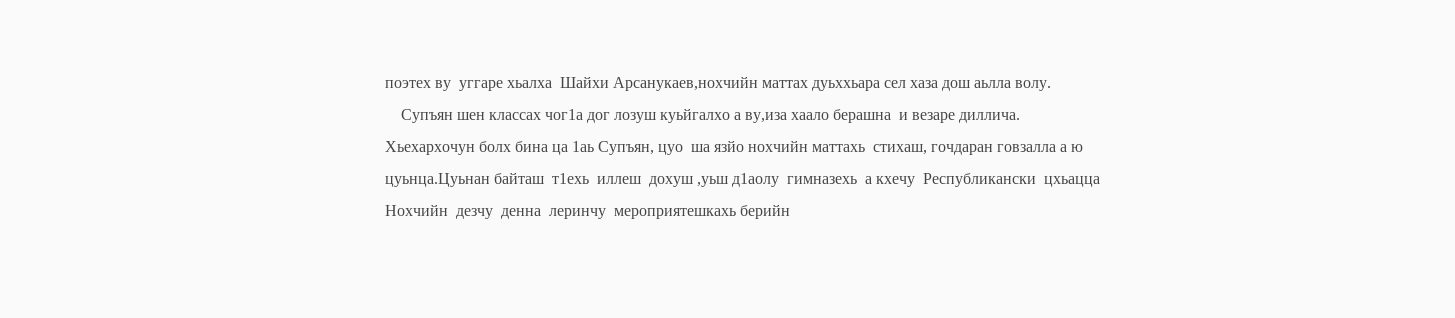поэтех ву  уггаре хьалха  Шайхи Арсанукаев,нохчийн маттах дуьххьара сел хаза дош аьлла волу.
    Супъян шен классах чог1а дог лозуш куьйгалхо а ву,иза хаало берашна  и везаре диллича.
Хьехархочун болх бина ца 1аь Супъян, цуо  ша язйо нохчийн маттахь  стихаш, гочдаран говзалла а ю цуьнца.Цуьнан байташ  т1ехь  иллеш  дохуш ,уьш д1аолу  гимназехь  а кхечу  Республикански  цхьацца  Нохчийн  дезчу  денна  леринчу  мероприятешкахь берийн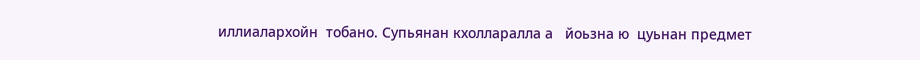иллиалархойн  тобано. Супьянан кхолларалла а   йоьзна ю  цуьнан предмет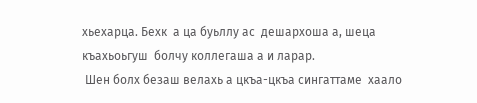хьехарца. Бехк  а ца буьллу ас  дешархоша а, шеца къахьоьгуш  болчу коллегаша а и ларар.
 Шен болх безаш велахь а цкъа-цкъа сингаттаме  хаало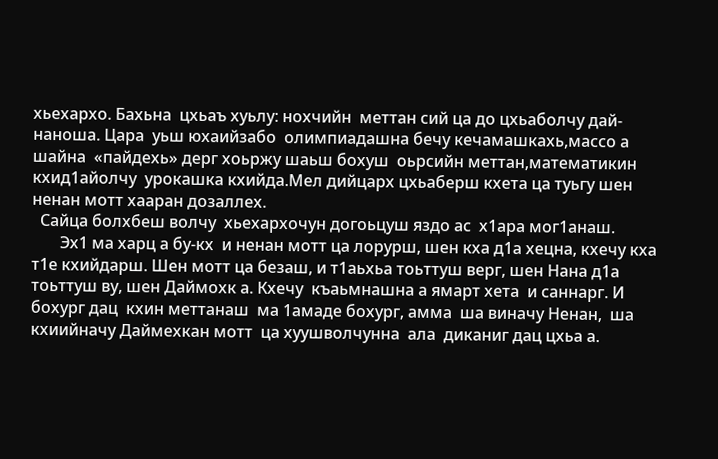хьехархо. Бахьна  цхьаъ хуьлу: нохчийн  меттан сий ца до цхьаболчу дай-наноша. Цара  уьш юхаийзабо  олимпиадашна бечу кечамашкахь,массо а шайна  «пайдехь» дерг хоьржу шаьш бохуш  оьрсийн меттан,математикин кхид1айолчу  урокашка кхийда.Мел дийцарх цхьаберш кхета ца туьгу шен ненан мотт хааран дозаллех.
  Сайца болхбеш волчу  хьехархочун догоьцуш яздо ас  х1ара мог1анаш.
       Эх1 ма харц а бу-кх  и ненан мотт ца лорурш, шен кха д1а хецна, кхечу кха т1е кхийдарш. Шен мотт ца безаш, и т1аьхьа тоьттуш верг, шен Нана д1а тоьттуш ву, шен Даймохк а. Кхечу  къаьмнашна а ямарт хета  и саннарг. И бохург дац  кхин меттанаш  ма 1амаде бохург, амма  ша виначу Ненан,  ша  кхиийначу Даймехкан мотт  ца хуушволчунна  ала  диканиг дац цхьа а.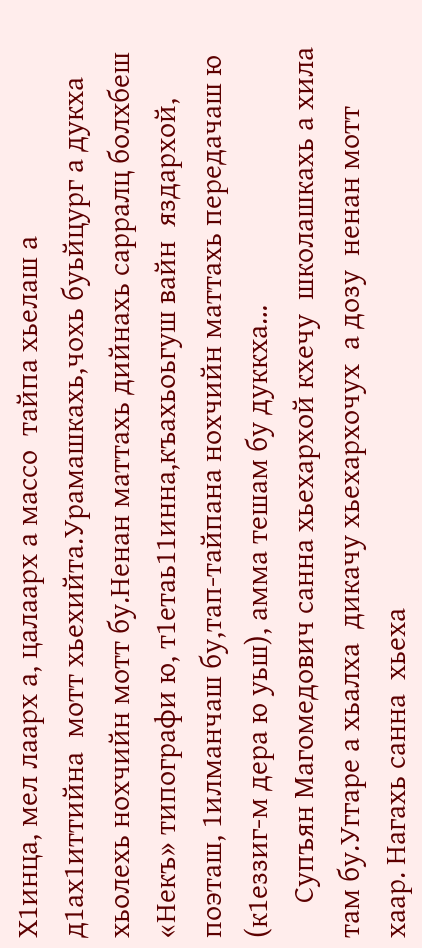Х1инца, мел лаарх а, цалаарх а массо  тайпа хьелаш а д1ах1иттийна  мотт хьехийта.Урамашкахь,чохь буьйцург а дукха хьолехь нохчийн мотт бу.Ненан маттахь дийнахь сарралц болхбеш «Некъ» типографи ю, т1етаь11инна,къахьоьгуш вайн  яздархой, поэташ, 1илманчаш бу,тап-тайпана нохчийн маттахь передачаш ю (к1еззиг-м дера ю уьш), амма тешам бу дуккха…
     Супъян Магомедович санна хьехархой кхечу  школашкахь а хила там бу.Уггаре а хьалха  дикачу хьехархочух  а дозу  ненан мотт  хаар. Нагахь санна  хьеха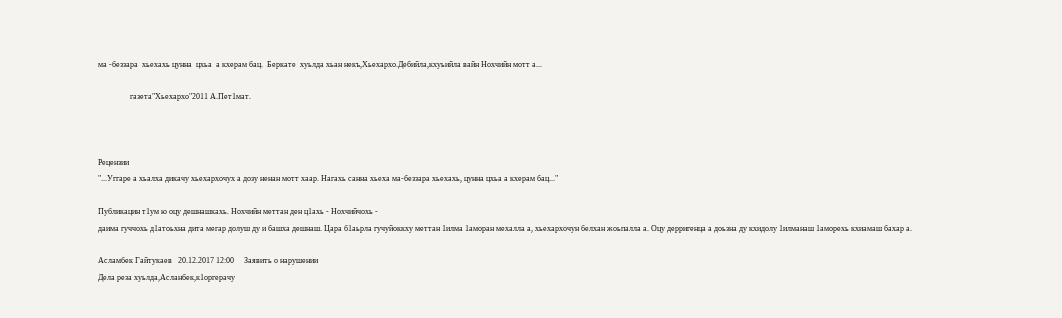ма -беззара  хьехахь цунна  цхьа  а кхерам бац.  Беркате  хуьлда хьан некъ,Хьехархо.Дебийла,кхуьийла вайн Нохчийн мотт а...

                газета"Хьехархо"2011 А.Пет1мат.



Рецензии
"...Уггаре а хьалха дикачу хьехархочух а дозу ненан мотт хаар. Нагахь санна хьеха ма-беззара хьехахь, цунна цхьа а кхерам бац..."

Публикацин т1ум ю оцу дешнашкахь. Нохчийн меттан ден ц1ахь - Нохчийчохь -
даима гуччохь д1атоьхна дита мегар долуш ду и башха дешнаш. Цара б1аьрла гучуйоккху меттан 1илма 1аморан мехалла а, хьехархочун белхан жоьпалла а. Оцу дерригенца а доьзна ду кхидолу 1илманаш 1аморехь кхиамаш бахар а.

Асламбек Гайтукаев   20.12.2017 12:00     Заявить о нарушении
Дела реза хуьлда,Асланбек,к1оргерачу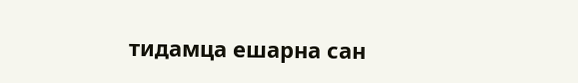тидамца ешарна сан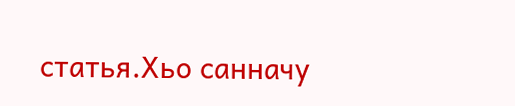статья.Хьо санначу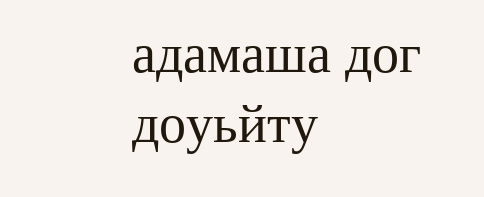адамаша дог доуьйту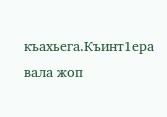къахьега.Къинт1ера вала жоп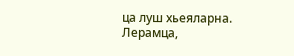ца луш хьеяларна.
Лерамца,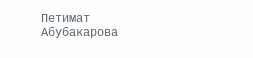Петимат Абубакарова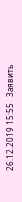26.12.2019 15:55   Заявить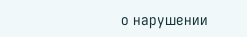о нарушении